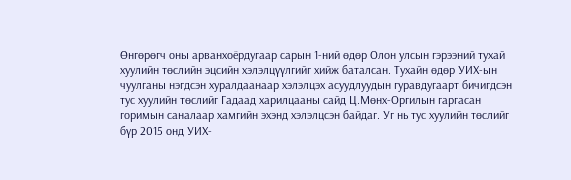Өнгөрөгч оны арванхоёрдугаар сарын 1-ний өдөр Олон улсын гэрээний тухай хуулийн төслийн эцсийн хэлэлцүүлгийг хийж баталсан. Тухайн өдөр УИХ-ын чуулганы нэгдсэн хуралдаанаар хэлэлцэх асуудлуудын гуравдугаарт бичигдсэн тус хуулийн төслийг Гадаад харилцааны сайд Ц.Мөнх-Оргилын гаргасан горимын саналаар хамгийн эхэнд хэлэлцсэн байдаг. Уг нь тус хуулийн төслийг бүр 2015 онд УИХ-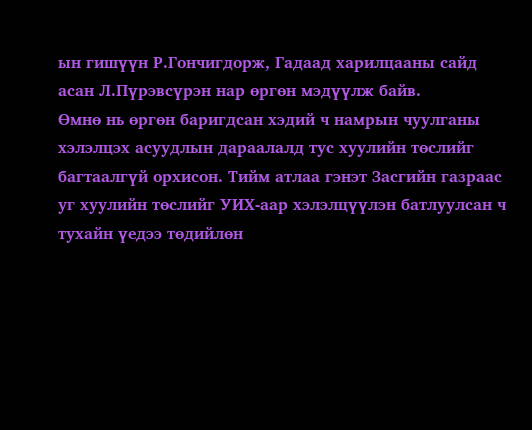ын гишүүн Р.Гончигдорж, Гадаад харилцааны сайд асан Л.Пүрэвсүрэн нар өргөн мэдүүлж байв.
Өмнө нь өргөн баригдсан хэдий ч намрын чуулганы хэлэлцэх асуудлын дараалалд тус хуулийн төслийг багтаалгүй орхисон. Тийм атлаа гэнэт Засгийн газраас уг хуулийн төслийг УИХ-аар хэлэлцүүлэн батлуулсан ч тухайн үедээ төдийлөн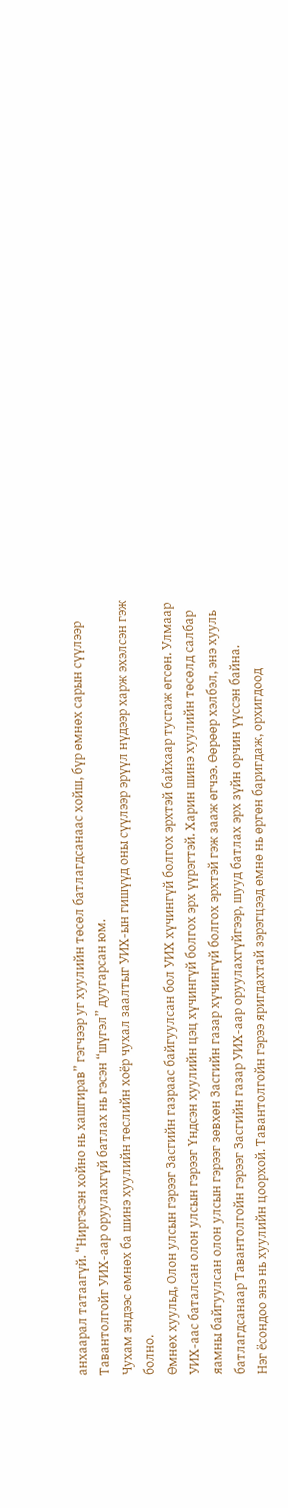анхаарал татаагүй. “Ниргэсэн хойно нь хашгирав” гэгчээр уг хуулийн төсөл батлагдсанаас хойш, бүр өмнөх сарын сүүлээр Тавантолгойг УИХ-аар оруулахгүй батлах нь гэсэн “шүгэл” дуугарсан юм.
Чухам эндээс өмнөх ба шинэ хуулийн төслийн хоёр чухал заалтыг УИХ-ын гишүүд оны сүүлээр эрүүл нүдээр харж эхэлсэн гэж болно.
Өмнөх хуульд, Олон улсын гэрээг Засгийн газраас байгуулсан бол УИХ хүчингүй болгох эрхтэй байхаар тусгаж өгсөн. Улмаар УИХ-аас баталсан олон улсын гэрээг Үндсэн хуулийн цэц хүчингүй болгох эрх үүрэгтэй. Харин шинэ хуулийн төсөлд салбар яамны байгуулсан олон улсын гэрээг зөвхөн Засгийн газар хүчингүй болгох эрхтэй гэж зааж өгчээ. Өөрөөр хэлбэл, энэ хууль батлагдсанаар Тавантолгойн гэрээг Засгийн газар УИХ-аар оруулахгүйгээр, шууд батлах эрх зүйн орчин үүссэн байна.
Нэг ёсондоо энэ нь хуулийн цоорхой. Тавантолгойн гэрээ яригдахтай зэрэгцээд өмнө нь өргөн баригдаж, орхигдоод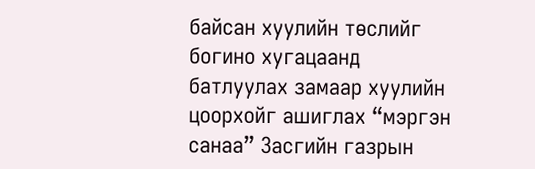байсан хуулийн төслийг богино хугацаанд батлуулах замаар хуулийн цоорхойг ашиглах “мэргэн санаа” Засгийн газрын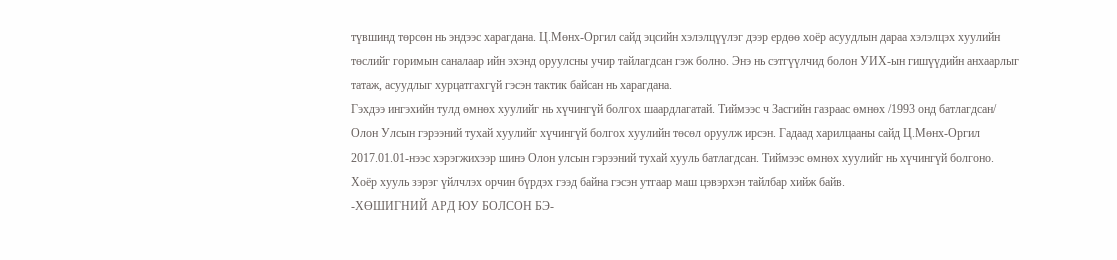түвшинд төрсөн нь эндээс харагдана. Ц.Мөнх-Оргил сайд эцсийн хэлэлцүүлэг дээр ердөө хоёр асуудлын дараа хэлэлцэх хуулийн төслийг горимын саналаар ийн эхэнд оруулсны учир тайлагдсан гэж болно. Энэ нь сэтгүүлчид болон УИХ-ын гишүүдийн анхаарлыг татаж, асуудлыг хурцатгахгүй гэсэн тактик байсан нь харагдана.
Гэхдээ ингэхийн тулд өмнөх хуулийг нь хүчингүй болгох шаардлагатай. Тиймээс ч Засгийн газраас өмнөх /1993 онд батлагдсан/ Олон Улсын гэрээний тухай хуулийг хүчингүй болгох хуулийн төсөл оруулж ирсэн. Гадаад харилцааны сайд Ц.Мөнх-Оргил 2017.01.01-нээс хэрэгжихээр шинэ Олон улсын гэрээний тухай хууль батлагдсан. Тиймээс өмнөх хуулийг нь хүчингүй болгоно. Хоёр хууль зэрэг үйлчлэх орчин бүрдэх гээд байна гэсэн утгаар маш цэвэрхэн тайлбар хийж байв.
-ХӨШИГНИЙ АРД ЮУ БОЛСОН БЭ-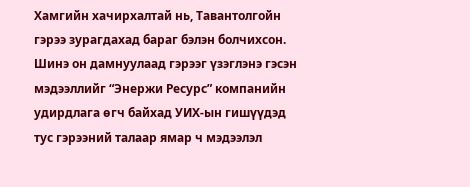Хамгийн хачирхалтай нь, Тавантолгойн гэрээ зурагдахад бараг бэлэн болчихсон. Шинэ он дамнуулаад гэрээг үзэглэнэ гэсэн мэдээллийг “Энержи Ресурс” компанийн удирдлага өгч байхад УИХ-ын гишүүдэд тус гэрээний талаар ямар ч мэдээлэл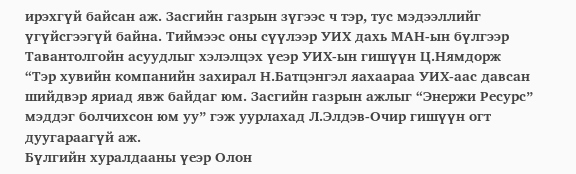ирэхгүй байсан аж. Засгийн газрын зүгээс ч тэр, тус мэдээллийг үгүйсгээгүй байна. Тиймээс оны сүүлээр УИХ дахь МАН-ын бүлгээр Тавантолгойн асуудлыг хэлэлцэх үеэр УИХ-ын гишүүн Ц.Нямдорж “Тэр хувийн компанийн захирал Н.Батцэнгэл яахаараа УИХ-аас давсан шийдвэр яриад явж байдаг юм. Засгийн газрын ажлыг “Энержи Ресурс” мэддэг болчихсон юм уу” гэж уурлахад Л.Элдэв-Очир гишүүн огт дуугараагүй аж.
Бүлгийн хуралдааны үеэр Олон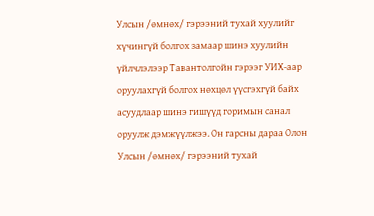Улсын /өмнөх/ гэрээний тухай хуулийг хүчингүй болгох замаар шинэ хуулийн үйлчлэлээр Тавантолгойн гэрээг УИХ-аар оруулахгүй болгох нөхцөл үүсгэхгүй байх асуудлаар шинэ гишүүд горимын санал оруулж дэмжүүлжээ. Он гарсны дараа Олон Улсын /өмнөх/ гэрээний тухай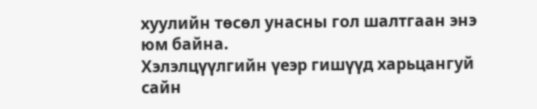хуулийн төсөл унасны гол шалтгаан энэ юм байна.
Хэлэлцүүлгийн үеэр гишүүд харьцангуй сайн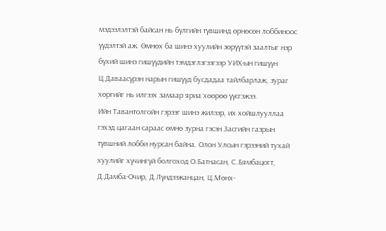мэдээлэлтэй байсан нь бүлгийн түвшинд өрнөсөн лоббиноос үүдэлтэй аж. Өмнөх ба шинэ хуулийн зөрүүтэй заалтыг нэр бүхий шинэ гишүүдийн тэмдэглэгээгээр УИХ-ын гишүүн Ц.Даваасүрэн нарын гишүүд бусдадаа тайлбарлаж, зураг хөргийг нь илгээх замаар яриа хөөрөө үүсгэжээ.
Ийн Тавантолгойн гэрээг шинэ жилээр, их хойшлууллаа гэхэд цагаан сараас өмнө зурна гэсэн Засгийн газрын түвшний лобби нурсан байна. Олон Улсын гэрээний тухай хуулийг хүчингүй болгоход О.Батнасан, С.Бямбацогт, Д.Дамба-Очир, Д.Лүндээжанцан, Ц.Мөнх-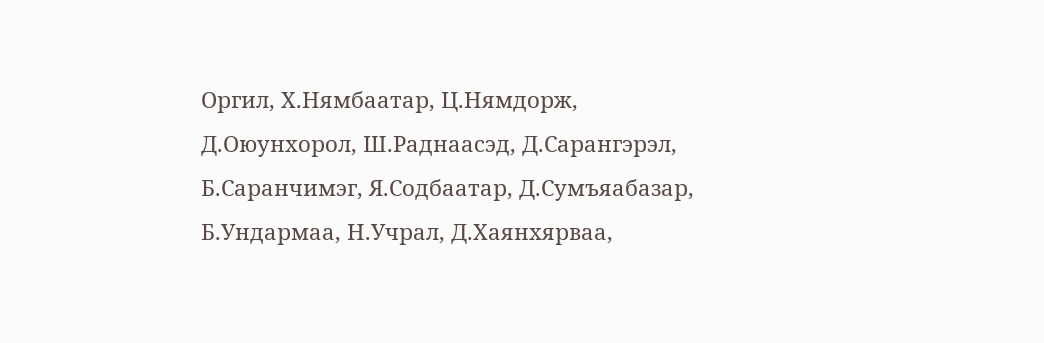Оргил, Х.Нямбаатар, Ц.Нямдорж, Д.Оюунхорол, Ш.Раднаасэд, Д.Сарангэрэл, Б.Саранчимэг, Я.Содбаатар, Д.Сумъяабазар, Б.Ундармаа, Н.Учрал, Д.Хаянхярваа,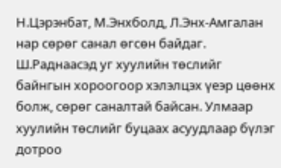Н.Цэрэнбат, М.Энхболд, Л.Энх-Амгалан нар сөрөг санал өгсөн байдаг.
Ш.Раднаасэд уг хуулийн төслийг байнгын хороогоор хэлэлцэх үеэр цөөнх болж, сөрөг саналтай байсан. Улмаар хуулийн төслийг буцаах асуудлаар бүлэг дотроо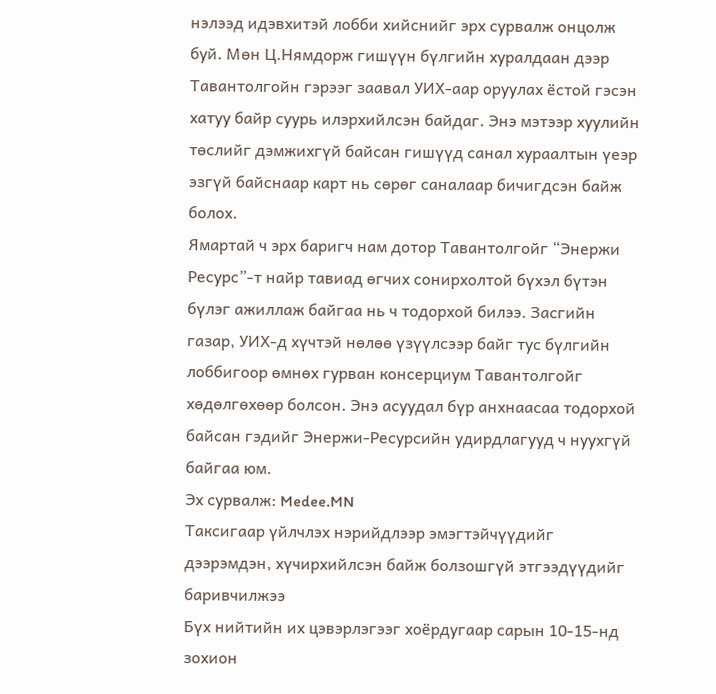нэлээд идэвхитэй лобби хийснийг эрх сурвалж онцолж буй. Мөн Ц.Нямдорж гишүүн бүлгийн хуралдаан дээр Тавантолгойн гэрээг заавал УИХ-аар оруулах ёстой гэсэн хатуу байр суурь илэрхийлсэн байдаг. Энэ мэтээр хуулийн төслийг дэмжихгүй байсан гишүүд санал хураалтын үеэр эзгүй байснаар карт нь сөрөг саналаар бичигдсэн байж болох.
Ямартай ч эрх баригч нам дотор Тавантолгойг “Энержи Ресурс”-т найр тавиад өгчих сонирхолтой бүхэл бүтэн бүлэг ажиллаж байгаа нь ч тодорхой билээ. Засгийн газар, УИХ-д хүчтэй нөлөө үзүүлсээр байг тус бүлгийн лоббигоор өмнөх гурван консерциум Тавантолгойг хөдөлгөхөөр болсон. Энэ асуудал бүр анхнаасаа тодорхой байсан гэдийг Энержи-Ресурсийн удирдлагууд ч нуухгүй байгаа юм.
Эх сурвалж: Medee.MN
Таксигаар үйлчлэх нэрийдлээр эмэгтэйчүүдийг дээрэмдэн, хүчирхийлсэн байж болзошгүй этгээдүүдийг баривчилжээ
Бүх нийтийн их цэвэрлэгээг хоёрдугаар сарын 10-15-нд зохион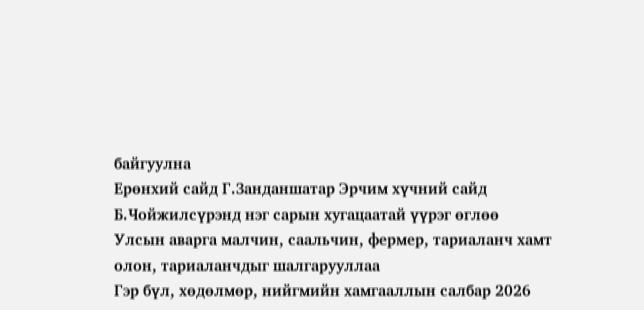байгуулна
Ерөнхий сайд Г.Занданшатар Эрчим хүчний сайд Б.Чойжилсүрэнд нэг сарын хугацаатай үүрэг өглөө
Улсын аварга малчин, саальчин, фермер, тариаланч хамт олон, тариаланчдыг шалгарууллаа
Гэр бүл, хөдөлмөр, нийгмийн хамгааллын салбар 2026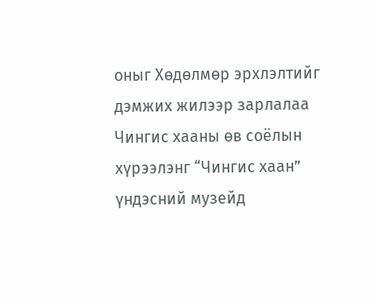оныг Хөдөлмөр эрхлэлтийг дэмжих жилээр зарлалаа
Чингис хааны өв соёлын хүрээлэнг “Чингис хаан” үндэсний музейд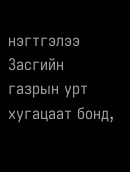нэгтгэлээ
Засгийн газрын урт хугацаат бонд,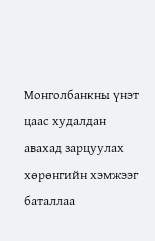Монголбанкны үнэт цаас худалдан авахад зарцуулах хөрөнгийн хэмжээг баталлаа